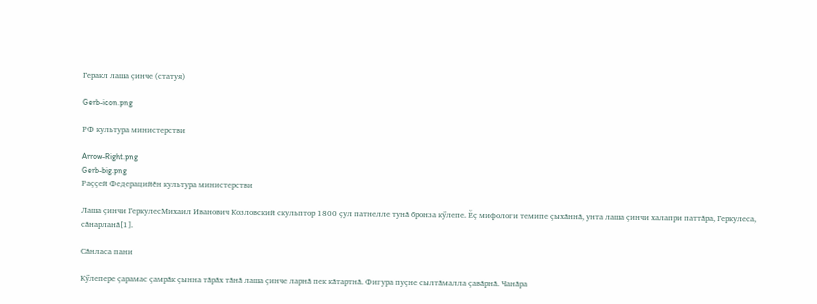Геракл лаша ҫинче (статуя)

Gerb-icon.png

РФ культура министерстви

Arrow-Right.png
Gerb-big.png
Раҫҫей Федерацийӗн культура министерстви

Лаша ҫинчи ГеркулесМихаил Иванович Козловский скульптор 1800 ҫул патнелле тунӑ бронза кӳлепе. Ӗҫ мифологи темипе ҫыхӑннӑ, унта лаша ҫинчи халапри паттӑра, Геркулеса, сӑнарланӑ[1].

Сӑнласа пани

Кӳлепере ҫарамас ҫамрӑк ҫынна тӑрӑх тӑнӑ лаша ҫинче ларнӑ пек кӑтартнӑ. Фигура пуҫне сылтӑмалла ҫавӑрнӑ. Чанӑра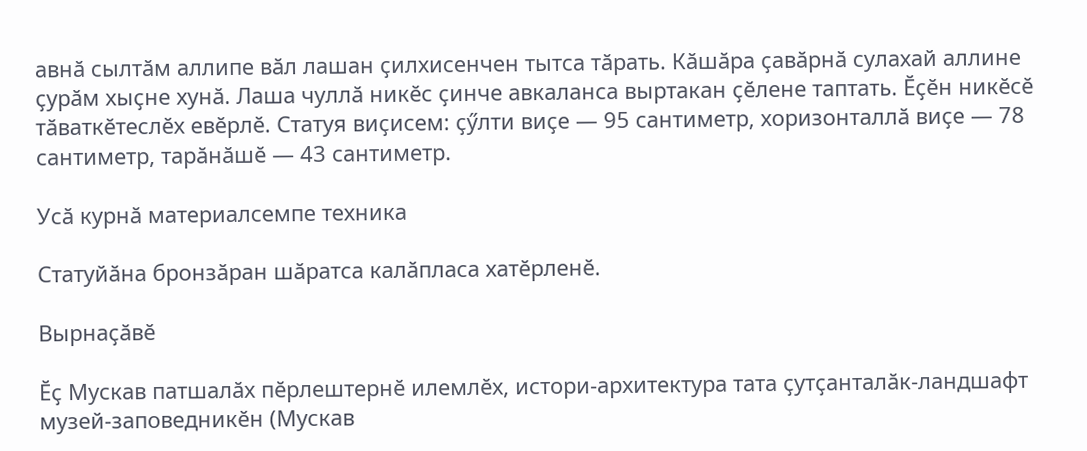авнӑ сылтӑм аллипе вӑл лашан ҫилхисенчен тытса тӑрать. Кӑшӑра ҫавӑрнӑ сулахай аллине ҫурӑм хыҫне хунӑ. Лаша чуллӑ никӗс ҫинче авкаланса выртакан ҫӗлене таптать. Ӗҫӗн никӗсӗ тӑваткӗтеслӗх евӗрлӗ. Статуя виҫисем: ҫӳлти виҫе — 95 сантиметр, хоризонталлӑ виҫе — 78 сантиметр, тарӑнӑшӗ — 43 сантиметр.

Усӑ курнӑ материалсемпе техника

Статуйӑна бронзӑран шӑратса калӑпласа хатӗрленӗ.

Вырнаҫӑвӗ

Ӗҫ Мускав патшалӑх пӗрлештернӗ илемлӗх, истори-архитектура тата ҫутҫанталӑк-ландшафт музей-заповедникӗн (Мускав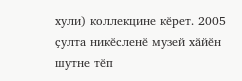хули) коллекцине кӗрет. 2005 ҫулта никӗсленӗ музей хӑйӗн шутне тӗп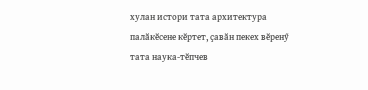хулан истори тата архитектура палӑкӗсене кӗртет, ҫавӑн пекех вӗренӳ тата наука-тӗпчев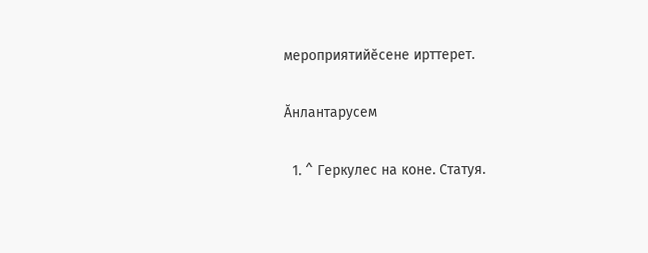мероприятийӗсене ирттерет.

Ӑнлантарусем

  1. ^ Геркулес на коне. Статуя.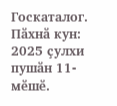Госкаталог. Пӑхнӑ кун: 2025 ҫулхи пушӑн 11-мӗшӗ.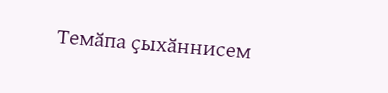Темӑпа ҫыхӑннисем